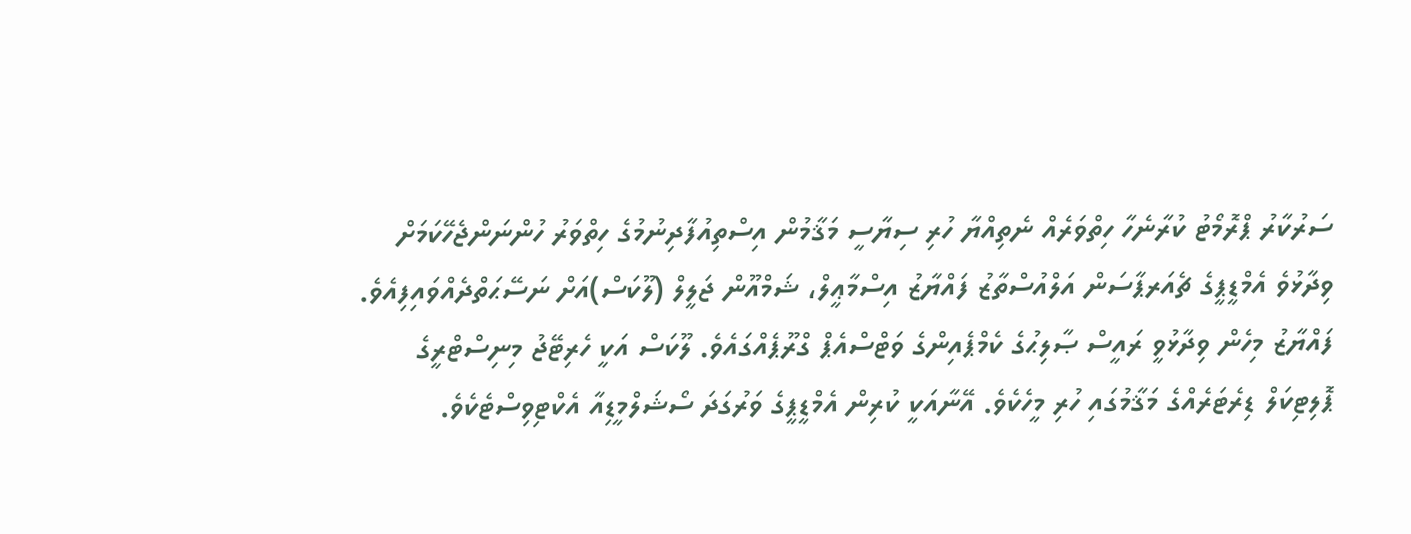ސަރުކާރު ޕްރޮމޯޓު ކުރާނެހާ ހިތްވަރެއް ނެތިއްޔާ ހުރި ސިޔާސީ މަޤާމުން އިސްތިއުފާދިނުމުގެ ހިތްވަރު ހުންނަންޖެހޭކަމަށް ވިދާޅުވެ އެމްޑީޕީގެ ޗެއަރޕާސަން އަލްއުސްތާޒު ފައްޔާޒު އިސްމާޢީލް، ޝަމްއޫން ޖަލީލް (ލޫކަސް)އަށް ނަސޭޙަތްދެއްވައިފިއެވެ.
ފައްޔާޒު މިހެން ވިދާޅުވީ ރައީސް ޞާލިޙުގެ ކެމްޕެއިންގެ ވަޓްސްއެޕް ގްރޫޕެއްގައެވެ. ލޫކަސް އަކީ ހެރިޓޭޖު މިނިސްޓްރީގެ ޕޮލިޓިކަލް ޑިރެޓަރެއްގެ މަޤާމުގައި ހުރި މީހެކެވެ. އޭނާއަކީ ކުރިން އެމްޑީޕީގެ ވަރުގަދަ ސޯޝަލްމީޑިއާ އެކްޓިވިސްޓެކެވެ.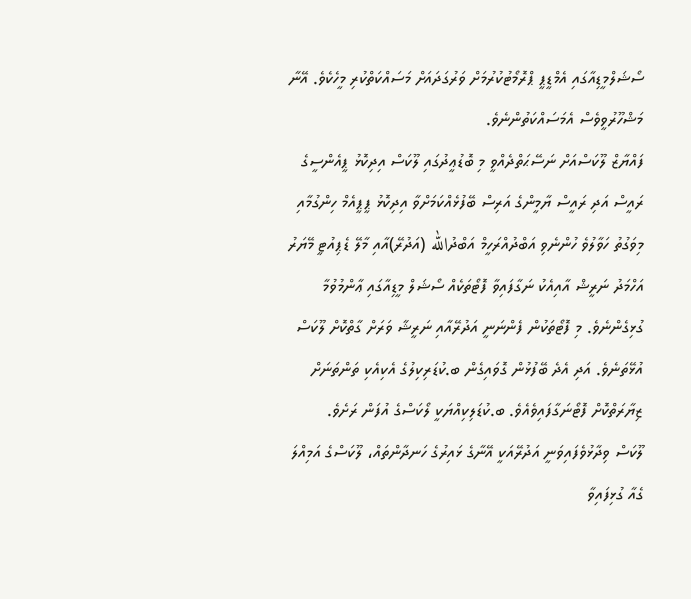ސޯޝަލްމީޑިއާގައި އެމްޑީޕީ ޕްރޮމޯޓުކުރުމަށް ވަރުގަދައަށް މަސައްކަތްކުރި މީހެކެވެ. އޭނާ މަޝްހޫރުވީވެސް އެމަސައްކަތުންނެވެ.
ފައްޔާޒް ލޫކަސްއަށް ނަސޭޙަތްދެއްވީ މި ބޮޑުޢީދުގައި ލޫކަސް އިދިކޮޅު ޕީއެންސީގެ ރައީސް އަދި ރައީސް ޔާމީންގެ އަރިސް ބޭފުޅެއްކަމަށްވާ އިދިކޮޅު ޕީޕީއެމް ހިންގުމާއި މިވަގުތު ހަވާލުވެ ހުންނެވި އަބްދުއްރަހީމް އަބްދުالله (އަދުރޭ)އާއި މާލޭ ޑެޕިއުޓީ މޭޔަރު އަހްމަދު ނަރީޝް އާއިއެކު ނަގާފައިވާ ފޮޓޯތަކެއް ސޯޝަލް މީޑިއާގައި ޢާންމުވުމާ ގުޅިގެންނެވެ. މި ފޮޓޯތަކުން ފެންނަނީ އަދުރޭއާއި ނަރީޝާ ވަރަށް ގާތްކޮށް ލޫކަސް އުޅޭތަނެވެ. އަދި އެދެ ބޭފުޅުން ގޮވައިގެން ބ.ކުޑަރިކިލުގެ އެކިއެކި ތަންތަނަށް ޒިޔާރަތްކޮށް ފޮޓޯނަގާފައިވެއެވެ. ބ.ކުޑަލިކިއްޔަކީ ލޯކަސްގެ އުފަން ރަށެވެ.
ލޫކަސް ވިދާޅުވެފައިވަނީ އަދުރޭއަކީ އޭނާގެ ޅައިރުގެ ހަނދާންތައް، ލޫކަސްގެ އަމިއްލަ ގެއާ ގުޅިފައިވާ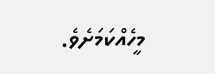މީހެއްކަމަށެވެ.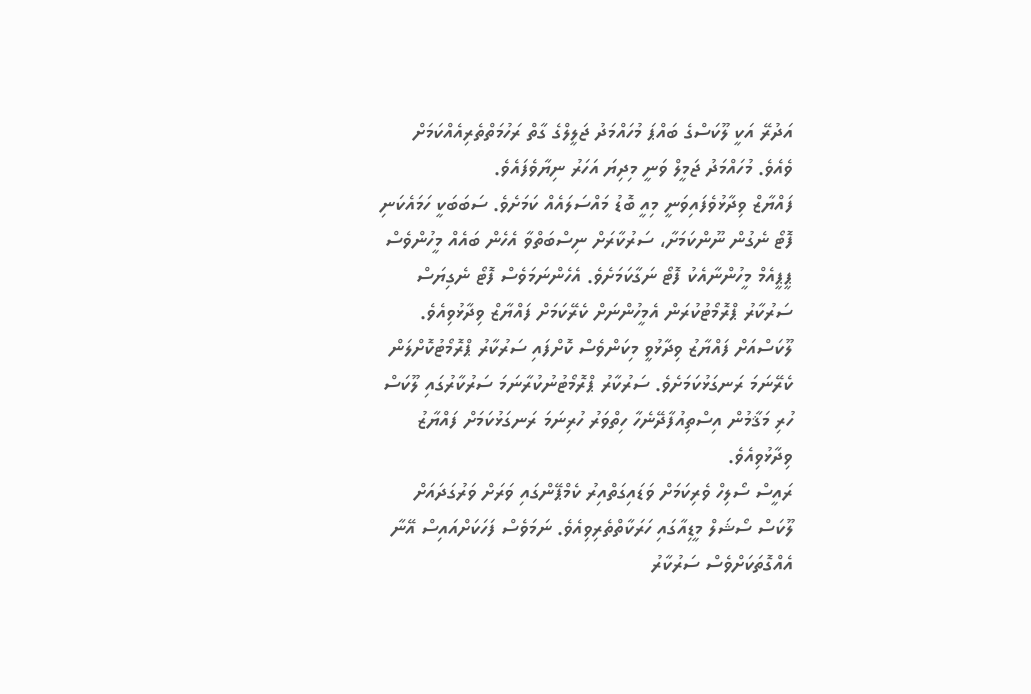އަދުރޭ އަކީ ލޫކަސްގެ ބައްޕަ މުހައްމަދު ޖަލީލްގެ ގާތް ރަހުމަތްތެރިއެއްކަމަށް ވެއެވެ. މުހައްމަދު ޖަމީލް ވަނީ މިދިޔަ އަހަރު ނިޔާވެފައެވެ.
ފައްޔާޒް ވިދާޅުވެފައިވަނީ މިއީ ބޮޑު މައްސަލައެއް ކަމަށެވެ. ސަބަބަކީ ހަމައެކަނި ފޮޓޯ ނެގުން ނޫންކަމަށާ، ސަރުކާރަށް ނިސްބަތްވާ އެހެން ބައެއް މީހުންވެސް ޕީޕީއެމް މީހުންނާއެކު ފޮޓޯ ނަގާކަމަށެވެ. އެހެންނަމަވެސް ފޮޓޯ ނެގިޔަސް ސަރުކާރު ޕްރޮމޯޓުކުރަން އެމީހުންނަށް ކެރޭކަމަށް ފައްޔާޒް ވިދާޅުވިއެވެ.
ލޫކަސްއަށް ފައްޔާޒު ވިދާޅުވީ މިކަންވެސް ކޮށްފައި ސަރުކާރު ޕްރޮމޯޓުކޮށްލަން ކެރޭނަމަ ރަނގަޅުކަމަށެވެ. ސަރުކާރު ޕްރޮމޯޓުނުކުރާނަމަ ސަރުކާރުގައި ލޫކަސް ހުރި މަޤާމުން އިސްތިއުފާދޭނެހާ ހިތްވަރު ހުރިނަމަ ރަނގަޅުކަމަށް ފައްޔާޒު ވިދާޅުވިއެވެ.
ރައީސް ސޯލިހް ވެރިކަމަށް ވަޑައިގަތްއިރު ކެމްޕޭންގައި ވަރަށް ވަރުގަދައަށް ލޫކަސް ސޯޝަލް މީޑިއާގައި ހަރަކާތްތެރިވިއެވެ. ނަމަވެސް ފަހަކަށްއައިސް އޭނާ އެއްގޮތަކަށްވެސް ސަރުކާރު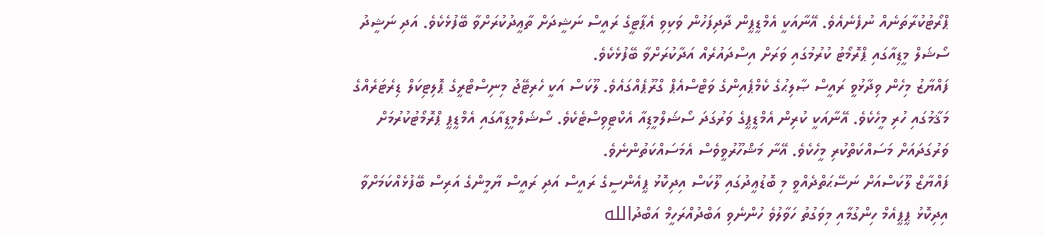ޕްރޯޓުކުރާތަނެއް ނުފެނެއެވެ. އޭނާއަކީ އެމްޑީޕީން ދާދިފަހުން ވަކިވި އެޕާޓީގެ ރައީސް ނަޝީދަށް ތާޢީދުކުރަށްވާ ބޭފުޅެކެވެ. އަދި ނަޝީދު ސޯޝަލް މީޑިއާގައި ޕްރޮމޯޓު ކުރުމުގައި ވަރަށް އިސްދައުރެއް އަދާކުރަށްވާ ބޭފުޅެކެވެ.
ފައްޔާޒު މިހެން ވިދާޅުވީ ރައީސް ޞާލިޙުގެ ކެމްޕެއިންގެ ވަޓްސްއެޕް ގްރޫޕެއްގައެވެ. ލޫކަސް އަކީ ހެރިޓޭޖު މިނިސްޓްރީގެ ޕޮލިޓިކަލް ޑިރެޓަރެއްގެ މަޤާމުގައި ހުރި މީހެކެވެ. އޭނާއަކީ ކުރިން އެމްޑީޕީގެ ވަރުގަދަ ސޯޝަލްމީޑިއާ އެކްޓިވިސްޓެކެވެ. ސޯޝަލްމީޑިއާގައި އެމްޑީޕީ ޕްރޮމޯޓުކުރުމަށް ވަރުގަދައަށް މަސައްކަތްކުރި މީހެކެވެ. އޭނާ މަޝްހޫރުވީވެސް އެމަސައްކަތުންނެވެ.
ފައްޔާޒް ލޫކަސްއަށް ނަސޭޙަތްދެއްވީ މި ބޮޑުޢީދުގައި ލޫކަސް އިދިކޮޅު ޕީއެންސީގެ ރައީސް އަދި ރައީސް ޔާމީންގެ އަރިސް ބޭފުޅެއްކަމަށްވާ އިދިކޮޅު ޕީޕީއެމް ހިންގުމާއި މިވަގުތު ހަވާލުވެ ހުންނެވި އަބްދުއްރަހީމް އަބްދުالله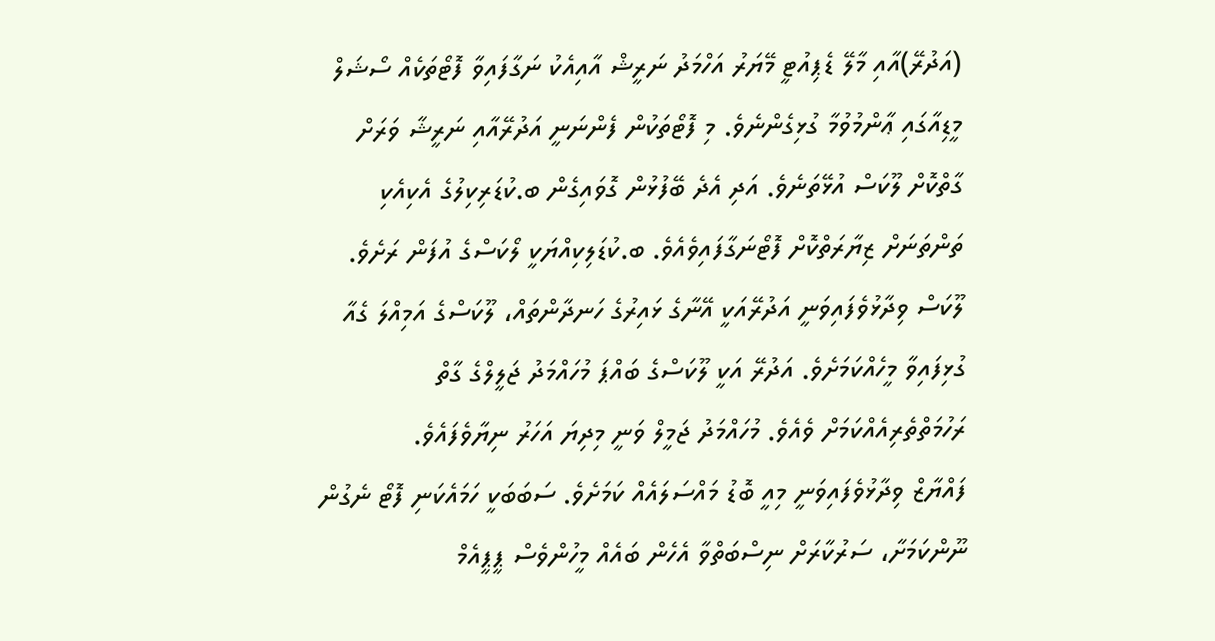(އަދުރޭ)އާއި މާލޭ ޑެޕިއުޓީ މޭޔަރު އަހްމަދު ނަރީޝް އާއިއެކު ނަގާފައިވާ ފޮޓޯތަކެއް ސޯޝަލް މީޑިއާގައި ޢާންމުވުމާ ގުޅިގެންނެވެ. މި ފޮޓޯތަކުން ފެންނަނީ އަދުރޭއާއި ނަރީޝާ ވަރަށް ގާތްކޮށް ލޫކަސް އުޅޭތަނެވެ. އަދި އެދެ ބޭފުޅުން ގޮވައިގެން ބ.ކުޑަރިކިލުގެ އެކިއެކި ތަންތަނަށް ޒިޔާރަތްކޮށް ފޮޓޯނަގާފައިވެއެވެ. ބ.ކުޑަލިކިއްޔަކީ ލޯކަސްގެ އުފަން ރަށެވެ.
ލޫކަސް ވިދާޅުވެފައިވަނީ އަދުރޭއަކީ އޭނާގެ ޅައިރުގެ ހަނދާންތައް، ލޫކަސްގެ އަމިއްލަ ގެއާ ގުޅިފައިވާ މީހެއްކަމަށެވެ. އަދުރޭ އަކީ ލޫކަސްގެ ބައްޕަ މުހައްމަދު ޖަލީލްގެ ގާތް ރަހުމަތްތެރިއެއްކަމަށް ވެއެވެ. މުހައްމަދު ޖަމީލް ވަނީ މިދިޔަ އަހަރު ނިޔާވެފައެވެ.
ފައްޔާޒް ވިދާޅުވެފައިވަނީ މިއީ ބޮޑު މައްސަލައެއް ކަމަށެވެ. ސަބަބަކީ ހަމައެކަނި ފޮޓޯ ނެގުން ނޫންކަމަށާ، ސަރުކާރަށް ނިސްބަތްވާ އެހެން ބައެއް މީހުންވެސް ޕީޕީއެމް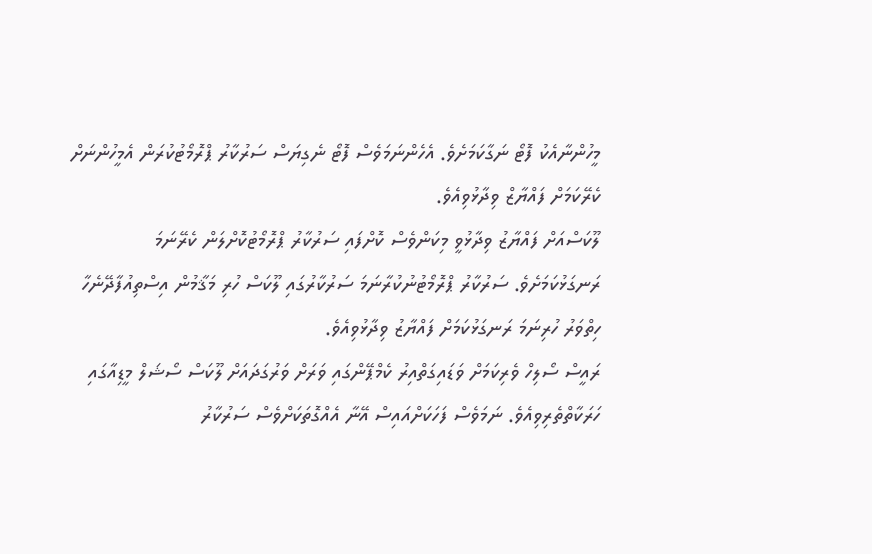މީހުންނާއެކު ފޮޓޯ ނަގާކަމަށެވެ. އެހެންނަމަވެސް ފޮޓޯ ނެގިޔަސް ސަރުކާރު ޕްރޮމޯޓުކުރަން އެމީހުންނަށް ކެރޭކަމަށް ފައްޔާޒް ވިދާޅުވިއެވެ.
ލޫކަސްއަށް ފައްޔާޒު ވިދާޅުވީ މިކަންވެސް ކޮށްފައި ސަރުކާރު ޕްރޮމޯޓުކޮށްލަން ކެރޭނަމަ ރަނގަޅުކަމަށެވެ. ސަރުކާރު ޕްރޮމޯޓުނުކުރާނަމަ ސަރުކާރުގައި ލޫކަސް ހުރި މަޤާމުން އިސްތިއުފާދޭނެހާ ހިތްވަރު ހުރިނަމަ ރަނގަޅުކަމަށް ފައްޔާޒު ވިދާޅުވިއެވެ.
ރައީސް ސޯލިހް ވެރިކަމަށް ވަޑައިގަތްއިރު ކެމްޕޭންގައި ވަރަށް ވަރުގަދައަށް ލޫކަސް ސޯޝަލް މީޑިއާގައި ހަރަކާތްތެރިވިއެވެ. ނަމަވެސް ފަހަކަށްއައިސް އޭނާ އެއްގޮތަކަށްވެސް ސަރުކާރު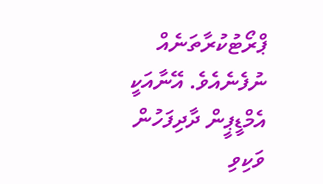ޕްރޯޓުކުރާތަނެއް ނުފެނެއެވެ. އޭނާއަކީ އެމްޑީޕީން ދާދިފަހުން ވަކިވި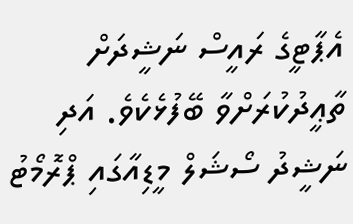އެޕާޓީގެ ރައީސް ނަޝީދަށް ތާޢީދުކުރަށްވާ ބޭފުޅެކެވެ. އަދި ނަޝީދު ސޯޝަލް މީޑިއާގައި ޕްރޮމޯޓު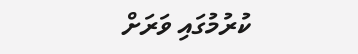ކުރުމުގައި ވަރަށް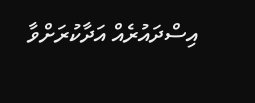އިސްދައުރެއް އަދާކުރަށްވާ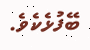ބޭފުޅެކެވެ.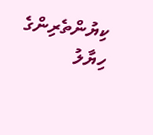ކިޔުންތެރިންގެ ހިޔާލު